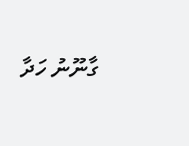ގާނޫނު ހަދާ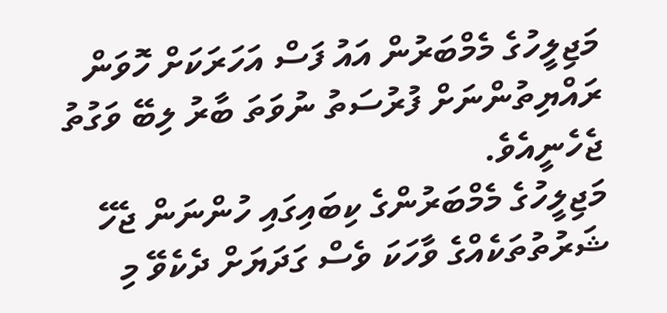މަޖިލީހުގެ މެމްބަރުން އައު ފަސް އަހަރަކަށް ހޮވަން ރައްޔިތުންނަށް ފުރުސަތު ނުވަތަ ބާރު ލިބޭ ވަގުތު ޖެހެނީއެވެ.
މަޖިލީހުގެ މެމްބަރުންގެ ކިބައިގައި ހުންނަން ޖެހޭ ޝަރުތުތަކެއްގެ ވާހަކަ ވެސް ގަދަޔަށް ދެކެވޭ މި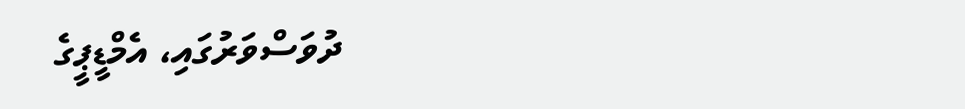ދުވަސްވަރުގައި، އެމްޑީޕީގެ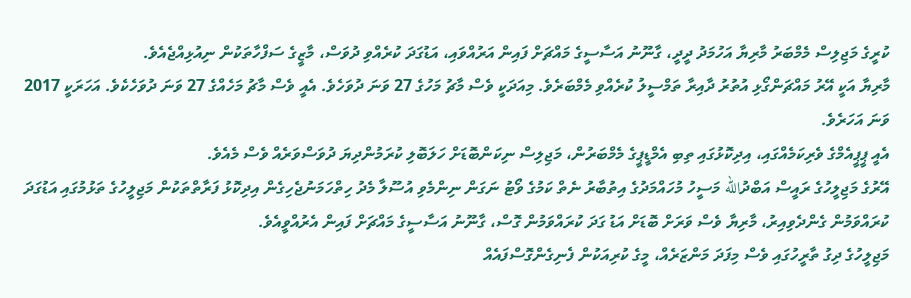ކުރީގެ މަޖިލިސް މެމްބަރު މާރިޔާ އަހުމަދު ދީދީ، ގާނޫނު އަސާސީގެ މައްޗަށް ފައިން އަރުއްވައި، އަޑުގަދަ ކުރެއްވި ދުވަސް، މާޒީގެ ސަފްހާތަކުން ނިއުޅިއްޖެއެވެ.
މާރިޔާ އަކީ އޭރު މައްޗަންގޯޅި އުތުރު ދާއިރާ ތަމްސީލު ކުރެއްވި މެމްބަރެވެ. މިއަދަކީ ވެސް މާޗު މަހުގެ 27 ވަނަ ދުވަހެވެ. އެއީ ވެސް މާޗު މަހެއްގެ 27 ވަނަ ދުވަހެކެވެ. އަހަރަކީ 2017 ވަނަ އަހަރެވެ.
އެއީ ޕީޕީއެމްގެ ވެރިކަމެއްގައި، އިދިކޮޅުގައި ތިބި އެމްޑީޕީގެ މެމްބަރުން، މަޖިލިސް ނިކަންބޮޑަށް ހަލަބޮލި ކުރަމުންދިޔަ ދުވަސްވަރެއް ވެސް މެއެވެ.
އޭރުގެ މަޖިލީހުގެ ރައީސް އަބްދުالله މަސީހު މުހައްމަދުގެ އިތުބާރު ނެތް ކަމުގެ ވޯޓު ނަގަން ނިންމެވި އުސޫލާ މެދު ހިތްހަމަނުޖެހިގެން އިދިކޮޅު ފަރާތްތަކުން މަޖިލީހުގެ ތަޅުމުގައި އަޑުގަދަ ކުރައްވަމުން ގެންދެވިއިރު، މާރިޔާ ވެސް ވަރަށް ބޮޑަށް އަޑު ގަދަ ކުރައްވަމުން ގޮސް، ގާނޫނު އަސާސީގެ މައްޗަށް ފައިން އެރުއްވީއެވެ.
މަޖިލީހުގެ ދިގު ތާރީހުގައި ވެސް މިފަދަ މަންޒަރެއް، މީގެ ކުރިއަކުން ފެނިގެންގޮސްފައެއް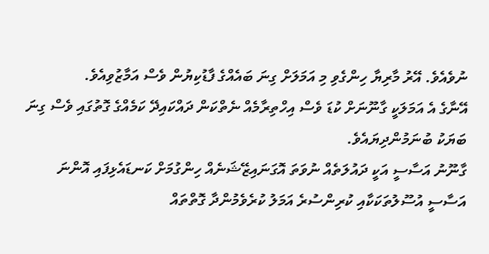ނުވެއެވެ. އޭރު މާރިޔާ ހިންގެވި މި އަމަލަށް ގިނަ ބައެއްގެ ފާޑުކިޔުން ވެސް އަމާޒުވިއެވެ.
އޭނާގެ އެ އަމަލަކީ ގާނޫނަށް ކުޑަ ވެސް އިހްތިރާމެއް ނެތްކަން ދައްކައިދޭ ކަމެއްގެ ގޮތުގައި ވެސް ގިނަ ބަޔަކު ބުނަމުންދިޔައެވެ.
ގާނޫނު އަސާސީ އަކީ ދައުލަތެއް ނުވަތަ އޮގަނައިޒޭޝަނެއް ހިންގުމަށް ކަނޑައެޅިފައި އޮންނަ އަސާސީ އުސޫލުތަކަކާއި ކުރިންސުރެ އަމަލު ކުރެވެމުންދާ ގޮތްތައް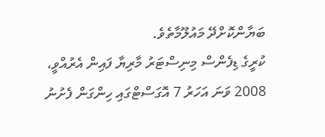ބަޔާންކޮށްދޭ މައުލޫމާތެވެ.
ކުރީގެ ޑިފެންސް މިނިސްޓަރު މާރިޔާ ފައިން އެރުއްވީ، 2008 ވަނަ އަހަރު 7 އޮގަސްޓްގައި ހިންގަން ފެށުނު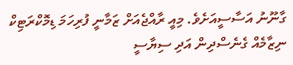ގާނޫނު އަސާސީއަށެވެ. މިއީ ރާއްޖެއަށް ޒަމާނީ ފުރިހަމަ ޑިމޮކްރަޓިކް ނިޒާމެއް ގެނެސްދިން އަދި ސިޔާސީ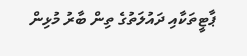ޕާޓީތަކާއި ދައުލަތުގެ ތިން ބާރު މުޅިން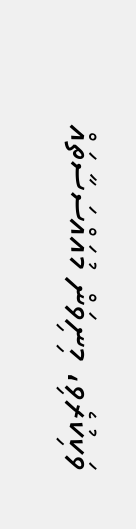ވަކިކުރެވި، މިނިވަން މުއައްސަސާތައް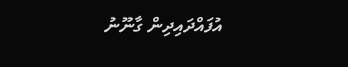އުފައްދައިދިން ގާނޫނު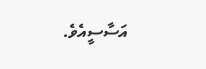އަސާސީއެވެ.